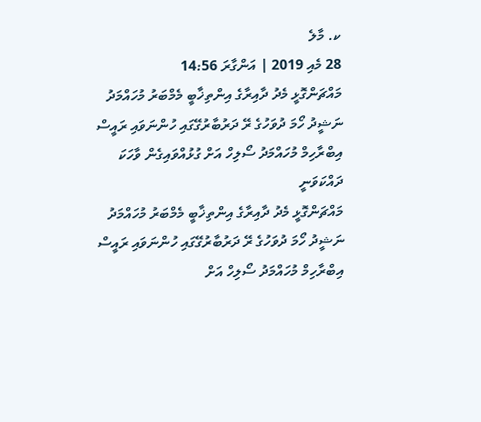ކ. މާލެ
28 މެއި 2019 | އަންގާރަ 14:56
މައްޗަންގޮޅީ މެދު ދާއިރާގެ އިންތިޚާބީ މެމްބަރު މުހައްމަދު ނަޝީދު ހޯމަ ދުވަހުގެ ރޭ ދަރުބާރުގޭގައި ހުންނަވައި ރައީސް އިބްރާހިމް މުހައްމަދު ސޯލިހް އަށް ގުޅުއްވައިގެން ވާހަކަ ދައްކަވަނީ
މައްޗަންގޮޅީ މެދު ދާއިރާގެ އިންތިޚާބީ މެމްބަރު މުހައްމަދު ނަޝީދު ހޯމަ ދުވަހުގެ ރޭ ދަރުބާރުގޭގައި ހުންނަވައި ރައީސް އިބްރާހިމް މުހައްމަދު ސޯލިހް އަށް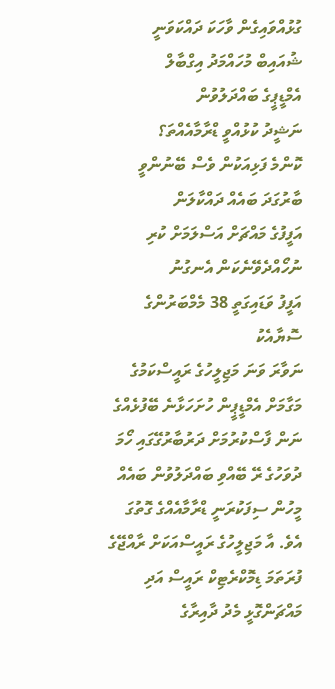ގުޅުއްވައިގެން ވާހަކަ ދައްކަވަނީ
ޝުއައިބް މުހައްމަދު އިގްބާލް
އެމްޑީޕީގެ ބައްދަލުވުން
ނަޝީދު ކުޅުއްވީ ޑްރާމާއެއްތަ؟
ކޮންމެ ފަޅިއަކުން ވެސް ބޭނުންވީ ބާރުގަދަ ބައެއް ދައްކާލަން
އަފީފުގެ މައްޗަށް އަސްލަމަށް ކުރި ނުހޯއްދެވޭނެކަން އެނގުނު
އަފީފު ވަޑައިގަތީ 38 މެމްބަރުންގެ ސޮޔާއެކު
ނަވާރަ ވަނަ މަޖިލީހުގެ ރައީސްކަމުގެ މަގާމަށް އެމްޑީޕީން ހުށަހަޅާނެ ބޭފުޅެއްގެ ނަން ފާސްކުރުމަށް ދަރުބާރުގޭގައި ހޯމަ ދުވަހުގެ ރޭ ބޭއްވި ބައްދަލުވުން ބައެއް މީހުން ސިފަކުރަނީ ޑްރާމާއެއްގެ ގޮތުގަ އެވެ. އާ މަޖިލީހުގެ ރައީސްއަކަށް ރާއްޖޭގެ ފުރަތަމަ ޑިމޮކްރެޓިކް ރައީސް އަދި މައްޗަންގޮޅީ މެދު ދާއިރާގެ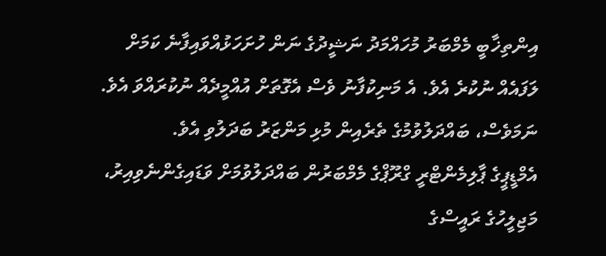އިންތިޚާބީ މެމްބަރު މުހައްމަދު ނަޝީދުގެ ނަން ހުށަހަޅުއްވައިފާނެ ކަމަށް ލަފައެއް ނުކުރެ އެވެ. އެ މަނިކުފާނު ވެސް އެގޮތަށް އުއްމީދެއް ނުކުރައްވަ އެވެ. ނަމަވެސް، ބައްދަލުވުމުގެ ތެރެއިން މުޅި މަންޒަރު ބަދަލުވި އެވެ.
އެމްޑީޕީގެ ޕާލިމެންޓްރީ ގްރޫޕްގެ މެމްބަރުން ބައްދަލުވުމަށް ވަޑައިގެންނެވިއިރު، މަޖިލީހުގެ ރައީސްގެ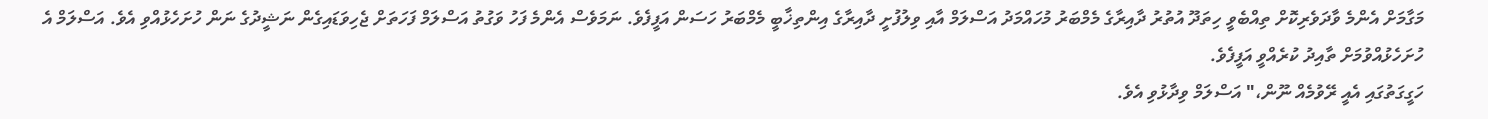މަގާމަށް އެންމެ ވާދަވެރިކޮށް ތިއްބެވީ ހިތަދޫ އުތުރު ދާއިރާގެ މެމްބަރު މުހައްމަދު އަސްލަމް އާއި ވިލުފުށީ ދާއިރާގެ އިންތިޚާބީ މެމްބަރު ހަސަން އަފީފެވެ. ނަމަވެސް އެންމެ ފަހު ވަގުތު އަސްލަމް ފަހަތަށް ޖެހިވަޑައިގެން ނަޝީދުގެ ނަން ހުށަހެޅުއްވި އެވެ. އަސްލަމް އެ ހުށަހެޅުއްވުމަށް ތާއިދު ކުރެއްވީ އަފީފެވެ.
ހަގީގަތުގައި އެއީ ރޭވުމެއް ނޫން،" އަސްލަމް ވިދާޅުވި އެވެ.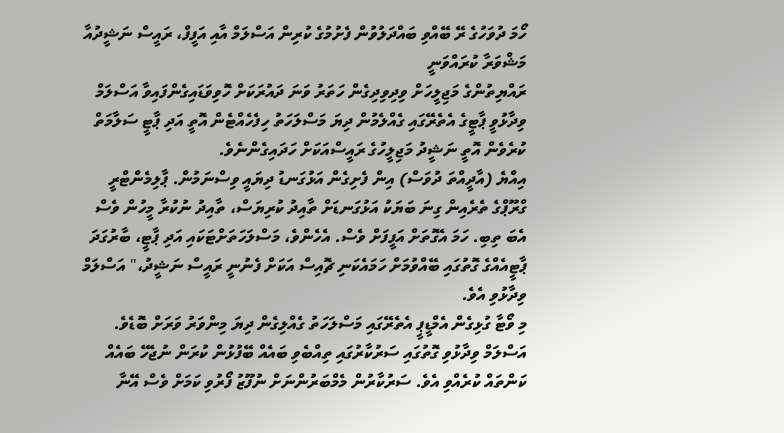ހޯމަ ދުވަހުގެ ރޭ ބޭއްވި ބައްދަލުވުން ފެށުމުގެ ކުރިން އަސްލަމް އާއި އަފީފް، ރައީސް ނަޝީދުއާ މަޝްވަރާ ކުރައްވަނީ
ރައްޔިތުންގެ މަޖިލީހަށް ވިދިވިދިގެން ހަތަރު ވަނަ ދައުރަކަށް ހޮވިވަޑައިގެންފައިވާ އަސްލަމް ވިދާޅުވީ ޕާޓީގެ އެތެރޭގައި ގެއްލެމުން ދިޔަ މަސްލަހަތު ހިފެހެއްޓެން އޮތީ އަދި ޕާޓީ ސަލާމަތް ކުރެވެން އޮތީ ނަޝީދު މަޖިލީހުގެ ރައީސްއަކަށް ހަދައިގެންނެވެ.
އިއްޔެ (އާދީއްތަ ދުވަސް) އިން ފެށިގެން އަޅުގަނޑު ދިޔައީ ވިސްނަމުން. ޕާލިމެންޓްރީ ގްރޫޕްގެ ތެރެއިން ގިނަ ބަޔަކު އަޅުގަނޑަށް ތާއިދު ކުރިޔަސް، ތާއިދު ނުކުރާ މީހުން ވެސް އެބަ ތިބި. ހަމަ އެގޮތަށް އަފީފަށް ވެސް. އެހެންވެ، މަސްލަހަތަށްޓަކައި އަދި ޕާޓީ، ބާރުގަދަ ޕާޓީއެއްގެ ގޮތުގައި ބޭއްވުމަށް ހަމައެކަނި ޗޮއިސް އަކަށް ފެނުނީ ރައީސް ނަޝީދު،" އަސްލަމް ވިދާޅުވި އެވެ.
މި ވޯޓާ ގުޅިގެން އެމްޑީޕީ އެތެރޭގައި މަސްލަހަތު ގެއްލިގެން ދިޔަ މިންވަރު ވަރަށް ބޮޑެވެ. އަސްލަމް ވިދާޅުވި ގޮތުގައި ސަރުކާރުގައި ތިއްބެވި ބައެއް ބޭފުޅުން ކުރަން ނުޖެހޭ ބައެއް ކަންތައް ކުރެއްވި އެވެ. ސަރުކާރުން މެމްބަރުންނަށް ނުފޫޒު ފޯރުވި ކަމަށް ވެސް އޭނާ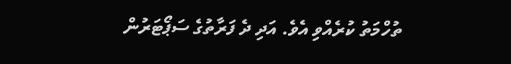ތުހްމަތު ކުރެއްވި އެވެ. އަދި ދެ ފަރާތުގެ ސަޕޯޓަރުން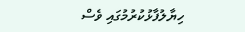ހިޔާލުފާޅުކުރުމުގައި ވެސް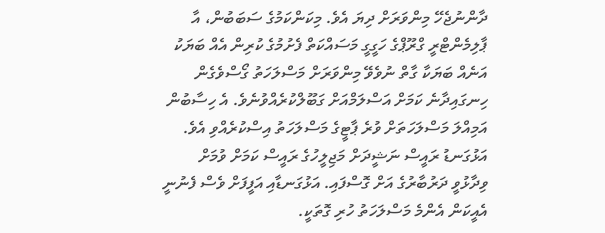ދާންނުޖެހޭ މިންވަރަށް ދިޔަ އެވެ. މިކަންކަމުގެ ސަބަބުން، އާ ޕާލިމެންޓްރީ ގްރޫޕްގެ ހަގީގީ މަސައްކަތް ފެށުމުގެ ކުރިން އެއް ބަޔަކު އަނެއް ބަޔަކާ ގާތް ނުވެވޭ މިންވަރަށް މަސްލަހަތު ގޯސްވެގެން ހިނގައިދާނެ ކަމަށް އަސްލަމްއަށް ގަބޫލްކުރެއްވުނެވެ. އެ ހިސާބުން އަމިއްލަ މަސްލަހަތަށް ވުރެ ޕާޓީގެ މަސްލަހަތު އިސްކުރެއްވި އެވެ.
އަޅުގަނޑު ރައީސް ނަޝީދަށް މަޖިލީހުގެ ރައީސް ކަމަށް ވުމަށް ވިދާޅުވީ ދަރުބާރުގެ އަށް ގޮސްފައި. އަޅުގަނޑާއި އަފީފަށް ވެސް ފެނުނީ އެއީކަން އެންމެ މަސްލަހަތު ހުރި ގޮތަކީ.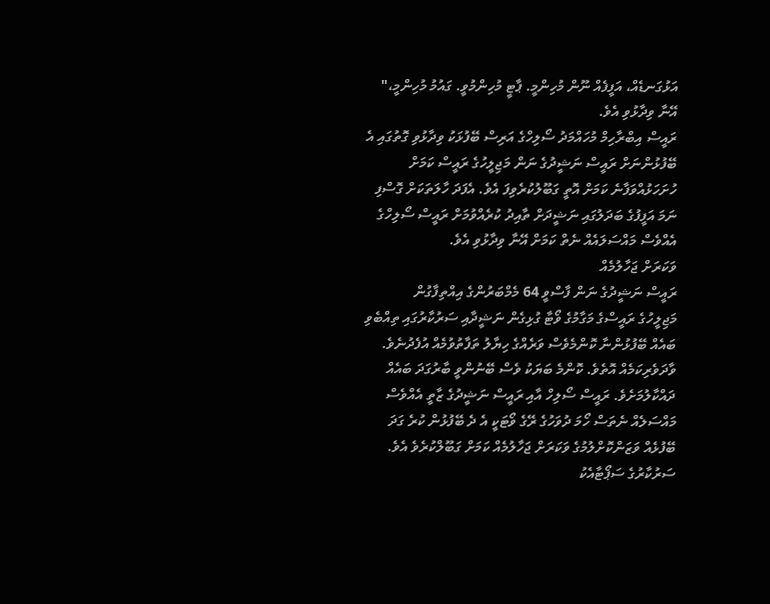އަޅުގަނޑެއް، އަފީފެއް ނޫން މުހިންމީ. ޕާޓީ މުހިންމުވީ. ގައުމު މުހިންމީ،" އޭނާ ވިދާޅުވި އެވެ.
ރައީސް އިބްރާހިމް މުހައްމަދު ސޯލިހްގެ އަރިސް ބޭފުޅަކު ވިދާޅުވި ގޮތުގައި އެ ބޭފުޅުންނަށް ރައީސް ނަޝީދުގެ ނަން މަޖިލީހުގެ ރައީސް ކަމަށް ހުށަހަޅުއްވަފާނެ ކަމަށް އޮތީ ގަބޫލުކުރެވިފަ އެވެ. އެފަދަ ހާލަތަކަށް ގޮސްފި ނަމަ އަފީފުގެ ބަދަލުގައި ނަޝީދަށް ތާއިދު ކުރެއްވުމަށް ރައީސް ސޯލިހްގެ އެއްވެސް މައްސަލައެއް ނެތް ކަމަށް އޭނާ ވިދާޅުވި އެވެ.
ވަކަރަށް ޖަހާލުމެއް
ރައީސް ނަޝީދުގެ ނަން ފާސްވީ 64 މެމްބަރުންގެ އިއްތިފާގުން
މަޖިލީހުގެ ރައީސްގެ މަގާމުގެ ވޯޓާ ގުޅިގެން ނަޝީދާއި ސަރުކާރުގައި ތިއްބެވި ބައެއް ބޭފުޅުންނާ ކޮންމެވެސް ވަރެއްގެ ހިޔާލު ތަފާތުވުމެއް އުފެދުނެވެ. ވާދަވެރިކަމެއް އޮތެވެ. ކޮންމެ ބަޔަކު ވެސް ބޭނުންވީ ބާރުގަދަ ބައެއް ދައްކާލުމަށެވެ. ރައީސް ސޯލިހް އާއި ރައީސް ނަޝީދުގެ ޒާތީ އެއްވެސް މައްސަލެއް ނެތަސް ހޯމަ ދުވަހުގެ ރޭގެ ވޯޓަކީ އެ ދެ ބޭފުޅުން ކުރެ ގަދަ ބޭފުޅެއް ވަޒަންކޮށްލުމުގެ ވަކަރަށް ޖަހާލުމެއް ކަމަށް ގަބޫލްކުރެވެ އެވެ.
ސަރުކާރުގެ ސަޕޯޓާއެކު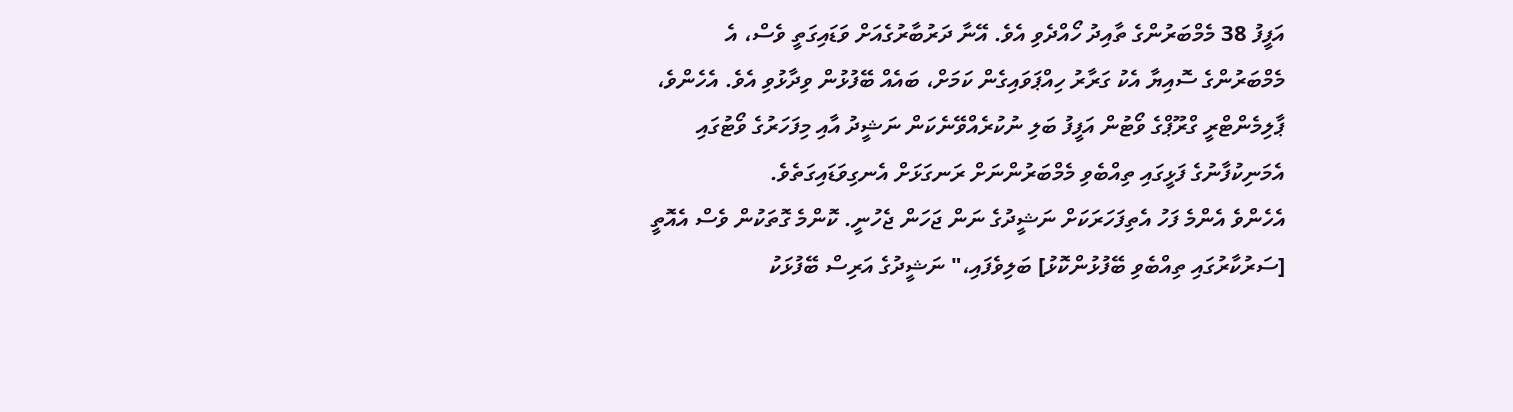އަފީފު 38 މެމްބަރުންގެ ތާއިދު ހޯއްދެވި އެވެ. އޭނާ ދަރުބާރުގެއަށް ވަޑައިގަތީ ވެސް، އެ މެމްބަރުންގެ ސޮއިޔާ އެކު ގަރާރު ހިއްޕަވައިގެން ކަމަށް، ބައެއް ބޭފުޅުން ވިދާޅުވި އެވެ. އެހެންވެ، ޕާލިމެންޓްރީ ގްރޫޕްގެ ވޯޓުން އަފީފު ބަލި ނުކުރެއްވޭނެކަން ނަޝީދު އާއި މިފަހަރުގެ ވޯޓުގައި އެމަނިކުފާނުގެ ފަޅީގައި ތިއްބެވި މެމްބަރުންނަށް ރަނގަޅަށް އެނގިވަޑައިގަތެވެ.
އެހެންވެ އެންމެ ފަހު އެތިފަހަރަކަށް ނަޝީދުގެ ނަން ޖަހަން ޖެހުނީ. ކޮންމެ ގޮތަކުން ވެސް އެއޮތީ [ސަރުކާރުގައި ތިއްބެވި ބޭފުޅުންކޮޅު] ބަލިވެފައި،" ނަޝީދުގެ އަރިސް ބޭފުޅަކު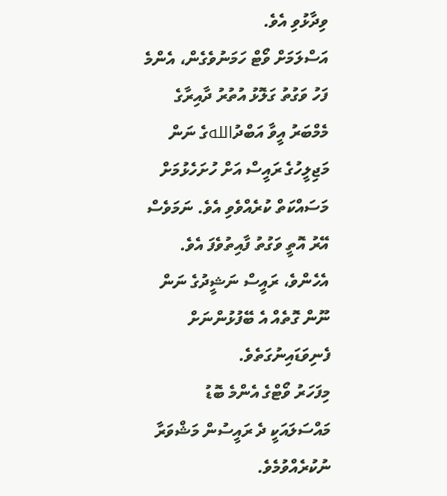ވިދާޅުވި އެވެ.
އަސްލަމަށް ވޯޓް ހަމަނުވެގެން، އެންމެ ފަހު ވަގުތު ގަލޮޅު އުތުރު ދާއިރާގެ މެމްބަރު އީވާ އަބްދުاللهގެ ނަން މަޖިލީހުގެ ރައީސް އަށް ހުށަހެޅުމަށް މަސައްކަތް ކުރެއްވެވި އެވެ. ނަމަވެސް އޭރު އޮތީ ވަގުތު ފާއިތުވެފަ އެވެ. އެހެންވެ، ރައީސް ނަޝީދުގެ ނަން ނޫން ގޮތެއް އެ ބޭފުޅުންނަށް ފެނިވަޑައިނުގަތެވެ.
މިފަހަރު ވޯޓްގެ އެންމެ ބޮޑު މައްސަލައަކީ ދެ ރައީސުން މަޝްވަރާ ނުކުރެއްވުމެވެ.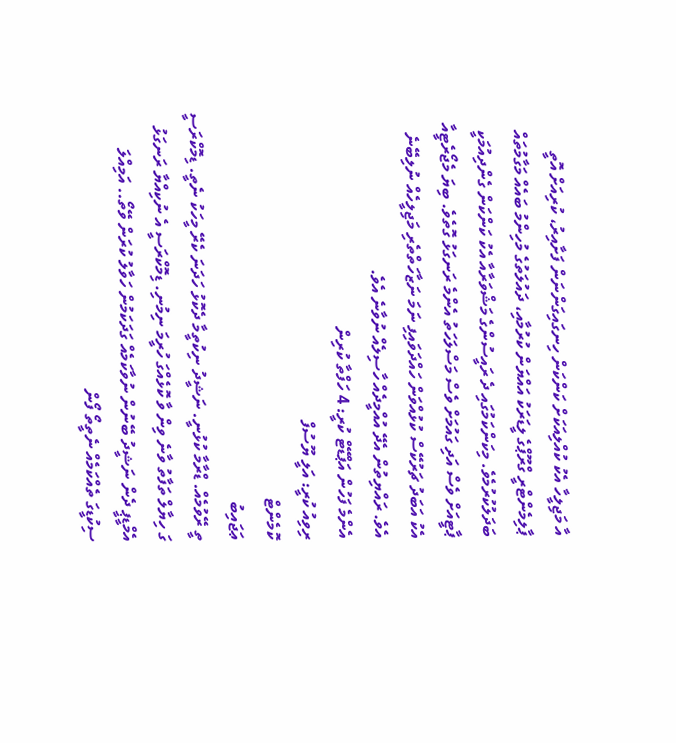އާ މަޖިލީހާ އެކު ކުއްލިއަކަށް ކަންކަން ހިނގައިގަންނަން ފަށާއިރު، ކުރިއަށް އޮތީ ޕާލިމެންޓްރީ ގްރޫޕްގެ ލީޑަރަކު އައްޔަން ކުރުމާއި، ދައުލަތުގެ މުހިންމު ބައެއް މަގާމުތައް ބަދަލުކުރުމެވެ. މިކަންކަމުގައި ދެ ރައީސުންގެ މަޝްވަރާއާ އެކު ކަންކަން ގެންދިއުމަކީ ޕާޓީއަށް ވެސް އަދި ގައުމަށް ވެސް މަސްލަހަތު އެންމެ ރަނގަޅު ގޮތެވެ. ބިޔަ މެޖޯރެޓީއާ އެކު އަބަދު ޗަރުކޭސް ކުޅުއްވަން ހައްދަވައިފި ނަމަ ނަޒާހަތްތެރި މަޖިލީހެއް ނުލިބޭނެ އެވެ. ރައްޔިތުން އެދޭ އުއްމީދެއް ހާސިލެއް ނުވާނެ އެވެ.
އެންމެ ފަހުން އަޕްޑޭޓް ކުރީ: 4 ހަފްތާ ކުރިން
ރިވިއު ކުރީ: އަލީ ޔޫސުފް
ކޮމެންޓް
ޢަޖައިބު
ތީ ރޭވުމެއް. ޑްރާމާ ކުޅުނީ. ނަޝީދު ނިކުތީމާ ދެކޮޅު ހަދަނަ ކެރޭ މީހަކު ނެތީ. ޑިމޮކްރަސީ ގަ ހިޔާލް ތަފާތު ވާނެ ވިން ވާ ކޮޅެއްގަ ހުރީމަ ނިމުނި. ޑިމޮކްރަސީ އެ ނުކިއްޔާ ރަނގަޅު އެމްޑީޕީ ދެން ނަޝީދު ބޭނުން ނުވާކަމެއް ގަދަކަމުން ހަވާލު ކުރަން ވޭތޯ.. އަމިއްލަ ސިކުޑީގަ ތެއްކަމެއް ނެތީތޯ ފޯން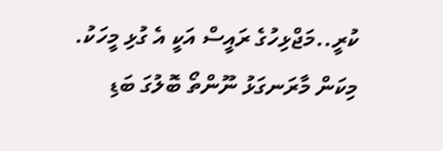ކުރީ..މަޖްޅިހުގެ ރައީސް އަކީ އެ ގުޅި މީހަކު. މިކަން މާރަނގަޅު ނޫންތޯ ބޮލުގަ ބަޑި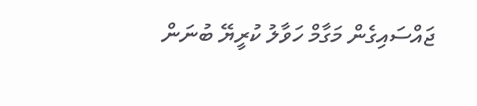ޖައްސައިގެން މަގާމް ހަވާލު ކުރީޔޭ ބުނަން